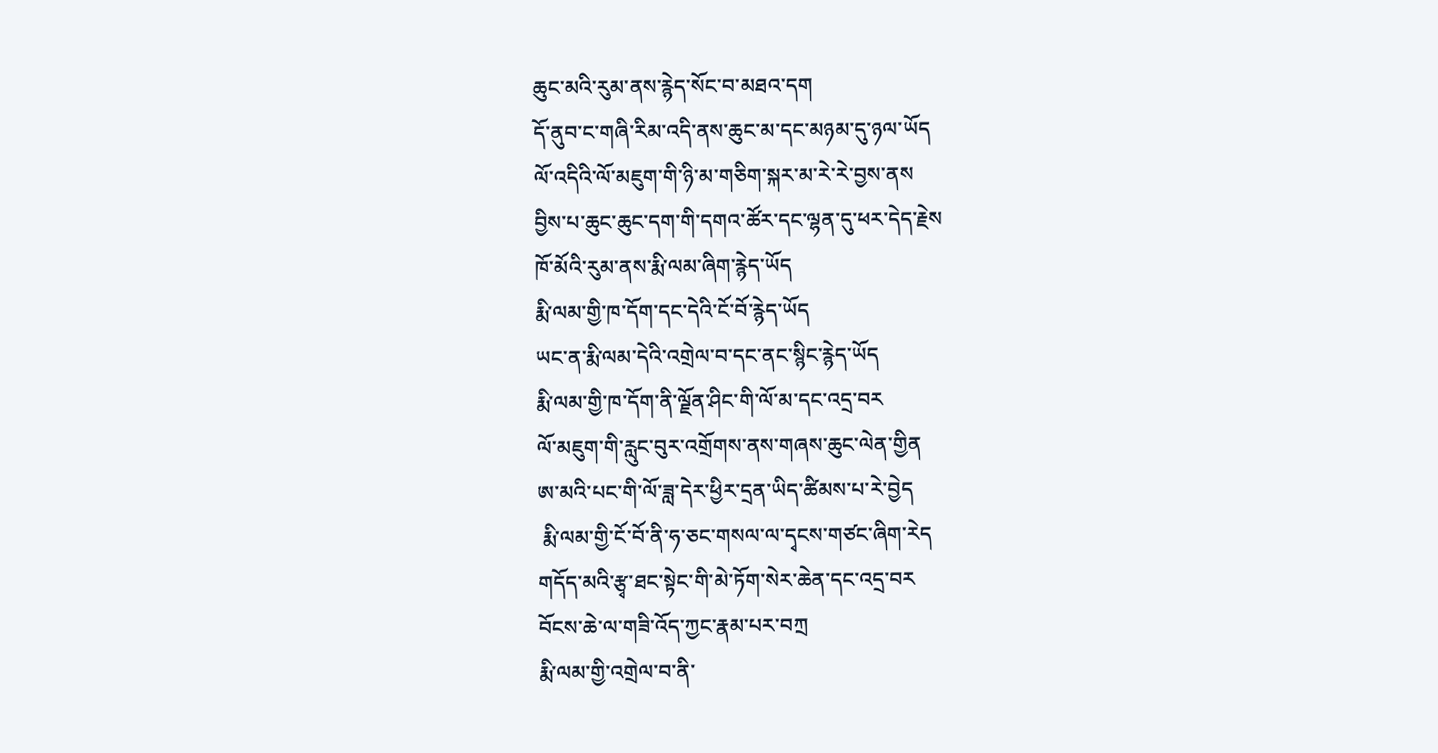ཆུང་མའི་རུམ་ནས་རྙེད་སོང་བ་མཐའ་དག
དོ་ནུབ་ང་གཞི་རིམ་འདི་ནས་ཆུང་མ་དང་མཉམ་དུ་ཉལ་ཡོད
ལོ་འདིའི་ལོ་མཇུག་གི་ཉི་མ་གཅིག་སྐར་མ་རེ་རེ་བྱས་ནས
བྱིས་པ་ཆུང་ཆུང་དག་གི་དགའ་ཚོར་དང་ལྷན་དུ་ཕར་དེད་རྗེས
ཁོ་མོའི་རུམ་ནས་རྨི་ལམ་ཞིག་རྙེད་ཡོད
རྨི་ལམ་གྱི་ཁ་དོག་དང་དེའི་ངོ་བོ་རྙེད་ཡོད
ཡང་ན་རྨི་ལམ་དེའི་འགྲེལ་བ་དང་ནང་སྙིང་རྙེད་ཡོད
རྨི་ལམ་གྱི་ཁ་དོག་ནི་ལྗོན་ཤིང་གི་ལོ་མ་དང་འདྲ་བར
ལོ་མཇུག་གི་རླུང་བུར་འགྲོགས་ནས་གཞས་ཆུང་ལེན་གྱིན
ཨ་མའི་པང་གི་ལོ་ཟླ་དེར་ཕྱིར་དྲན་ཡིད་ཚིམས་པ་རེ་བྱེད
 རྨི་ལམ་གྱི་ངོ་བོ་ནི་ཧ་ཅང་གསལ་ལ་དྭངས་གཙང་ཞིག་རེད
གདོད་མའི་རྩྭ་ཐང་སྟེང་གི་མེ་ཏོག་སེར་ཆེན་དང་འདྲ་བར
བོངས་ཆེ་ལ་གཟི་འོད་ཀྱང་རྣམ་པར་བཀྲ
རྨི་ལམ་གྱི་འགྲེལ་བ་ནི་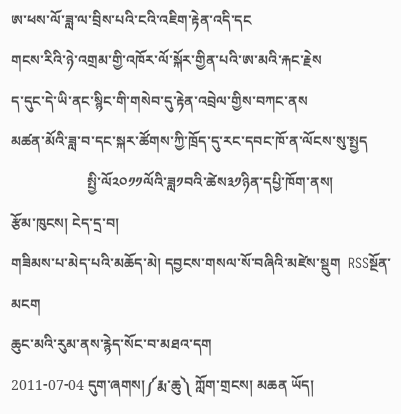ཨ་ཕས་ལོ་ཟླ་ལ་བྲིས་པའི་ངའི་འཇིག་རྟེན་འདི་དང
གངས་རིའི་ཉེ་འགྲམ་གྱི་འཁོར་ལོ་སྐོར་གྱིན་པའི་ཨ་མའི་རྐང་རྗེས
ད་དུང་དེ་ཡི་ནང་སྙིང་གི་གསེབ་དུ་རྟེན་འབྲེལ་གྱིས་བཀང་ནས
མཚན་མོའི་ཟླ་བ་དང་སྐར་ཚོགས་ཀྱི་ཁྲོད་དུ་རང་དབང་ཁོ་ན་ལོངས་སུ་སྤྱད
                     སྤྱི་ལོ༢༠༡༡ལོའི་ཟླ༡བའི་ཚེས༣༡ཉིན་དཔྱི་ཁོག་ནས།
རྩོམ་ཁུངས། ངེད་དྲ་བ།
གཟིམས་པ་མེད་པའི་མཆོད་མེ། དབྱངས་གསལ་སོ་བཞིའི་མཛེས་སྡུག  RSSསྔོན་མངག
ཆུང་མའི་རུམ་ནས་རྙེད་སོང་བ་མཐའ་དག
2011-07-04 དུག་ཞགས།༼རྨ་ཆུ༽ ཀློག་གྲངས། མཆན ཡོད།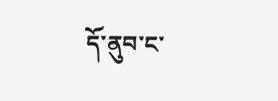དོ་ནུབ་ང་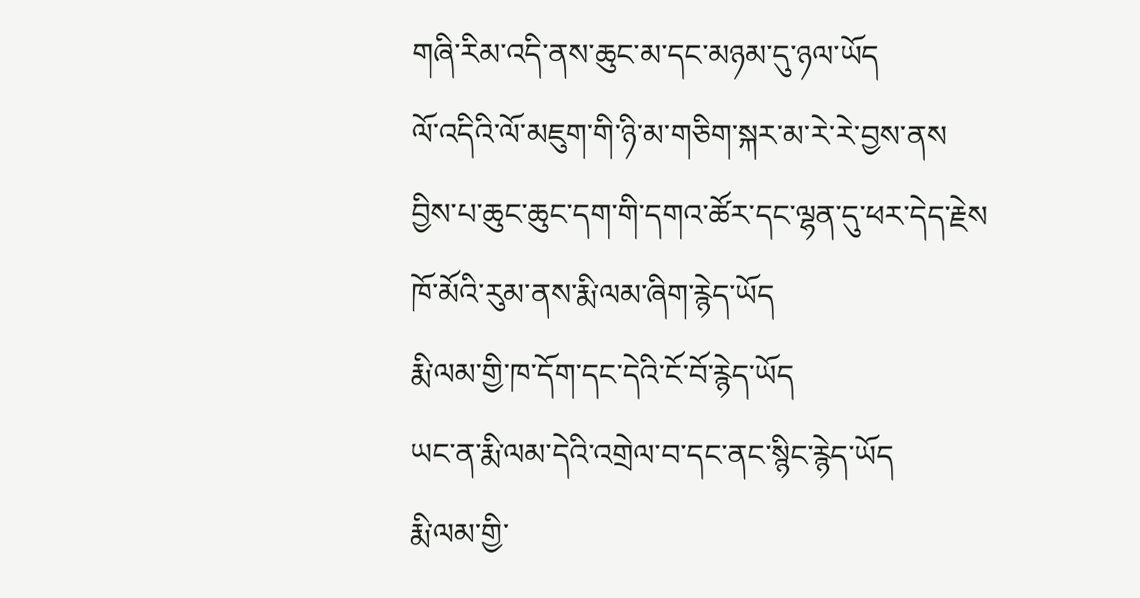གཞི་རིམ་འདི་ནས་ཆུང་མ་དང་མཉམ་དུ་ཉལ་ཡོད
ལོ་འདིའི་ལོ་མཇུག་གི་ཉི་མ་གཅིག་སྐར་མ་རེ་རེ་བྱས་ནས
བྱིས་པ་ཆུང་ཆུང་དག་གི་དགའ་ཚོར་དང་ལྷན་དུ་ཕར་དེད་རྗེས
ཁོ་མོའི་རུམ་ནས་རྨི་ལམ་ཞིག་རྙེད་ཡོད
རྨི་ལམ་གྱི་ཁ་དོག་དང་དེའི་ངོ་བོ་རྙེད་ཡོད
ཡང་ན་རྨི་ལམ་དེའི་འགྲེལ་བ་དང་ནང་སྙིང་རྙེད་ཡོད
རྨི་ལམ་གྱི་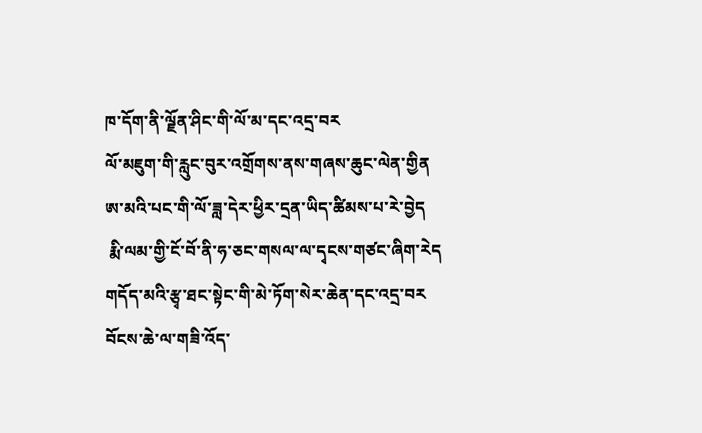ཁ་དོག་ནི་ལྗོན་ཤིང་གི་ལོ་མ་དང་འདྲ་བར
ལོ་མཇུག་གི་རླུང་བུར་འགྲོགས་ནས་གཞས་ཆུང་ལེན་གྱིན
ཨ་མའི་པང་གི་ལོ་ཟླ་དེར་ཕྱིར་དྲན་ཡིད་ཚིམས་པ་རེ་བྱེད
 རྨི་ལམ་གྱི་ངོ་བོ་ནི་ཧ་ཅང་གསལ་ལ་དྭངས་གཙང་ཞིག་རེད
གདོད་མའི་རྩྭ་ཐང་སྟེང་གི་མེ་ཏོག་སེར་ཆེན་དང་འདྲ་བར
བོངས་ཆེ་ལ་གཟི་འོད་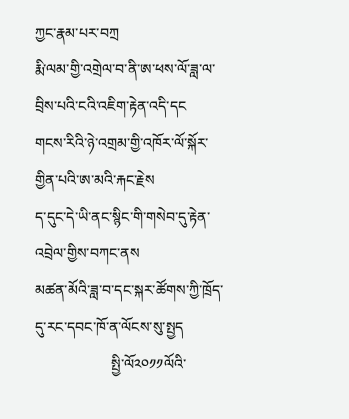ཀྱང་རྣམ་པར་བཀྲ
རྨི་ལམ་གྱི་འགྲེལ་བ་ནི་ཨ་ཕས་ལོ་ཟླ་ལ་བྲིས་པའི་ངའི་འཇིག་རྟེན་འདི་དང
གངས་རིའི་ཉེ་འགྲམ་གྱི་འཁོར་ལོ་སྐོར་གྱིན་པའི་ཨ་མའི་རྐང་རྗེས
ད་དུང་དེ་ཡི་ནང་སྙིང་གི་གསེབ་དུ་རྟེན་འབྲེལ་གྱིས་བཀང་ནས
མཚན་མོའི་ཟླ་བ་དང་སྐར་ཚོགས་ཀྱི་ཁྲོད་དུ་རང་དབང་ཁོ་ན་ལོངས་སུ་སྤྱད
                     སྤྱི་ལོ༢༠༡༡ལོའི་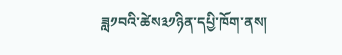ཟླ༡བའི་ཚེས༣༡ཉིན་དཔྱི་ཁོག་ནས།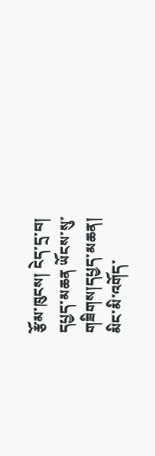རྩོམ་ཁུངས། ངེད་དྲ་བ།
དཔྱད་མཆན ཡོངས་སུ་གཟིགས།དཔྱད་མཆན།
མིང་མི་འགོད་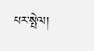པར་སྤེལ།